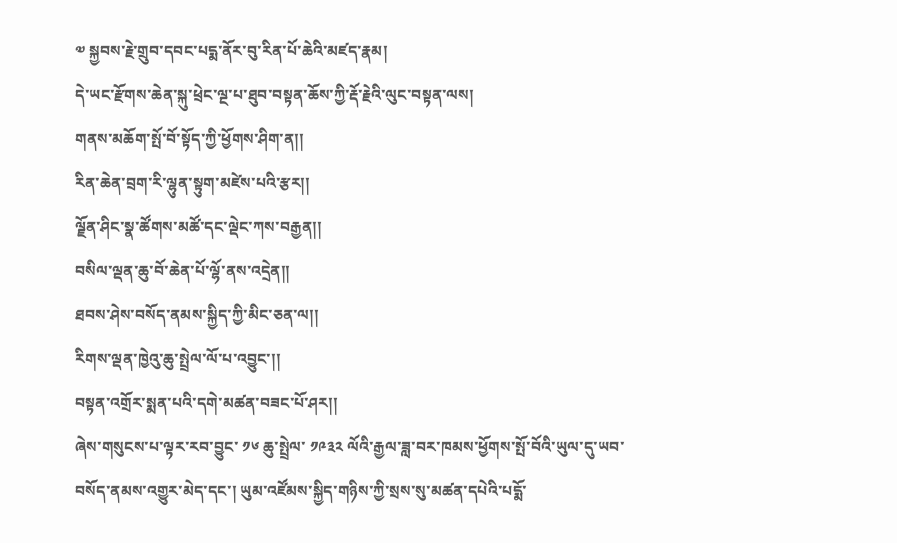༧ སྐྱབས་རྗེ་གྲུབ་དབང་པདྨ་ནོར་བུ་རིན་པོ་ཆེའི་མཛད་རྣམ།
དེ་ཡང་རྫོགས་ཆེན་སྐུ་ཕྲེང་ལྔ་པ་ཐུབ་བསྟན་ཆོས་ཀྱི་རྡོ་རྗེའི་ལུང་བསྟན་ལས།
གནས་མཆོག་སྤོ་བོ་སྟོད་ཀྱི་ཕྱོགས་ཤིག་ན།།
རིན་ཆེན་བྲག་རི་ལྷུན་སྟུག་མཛེས་པའི་རྩར།།
ལྗོན་ཤིང་སྣ་ཚོགས་མཚོ་དང་ལྡེང་ཀས་བརྒྱན།།
བསིལ་ལྡན་ཆུ་བོ་ཆེན་པོ་ལྷོ་ནས་འདྲེན།།
ཐབས་ཤེས་བསོད་ནམས་སྐྱིད་ཀྱི་མིང་ཅན་ལ།།
རིགས་ལྡན་ཁྱེའུ་ཆུ་སྤྲེལ་ལོ་པ་འབྱུང་།།
བསྟན་འགྲོར་སྨན་པའི་དགེ་མཚན་བཟང་པོ་ཤར།།
ཞེས་གསུངས་པ་ལྟར་རབ་བྱུང་ ༡༦ ཆུ་སྤྲེལ་ ༡༩༣༢ ལོའི་རྒྱལ་ཟླ་བར་ཁམས་ཕྱོགས་སྤོ་བོའི་ཡུལ་དུ་ཡབ་བསོད་ནམས་འགྱུར་མེད་དང་། ཡུམ་འཛོམས་སྐྱིད་གཉིས་ཀྱི་སྲས་སུ་མཚན་དཔེའི་པདྨོ་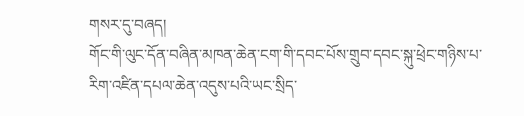གསར་དུ་བཞད།
གོང་གི་ལུང་དོན་བཞིན་མཁན་ཆེན་ངག་གི་དབང་པོས་གྲུབ་དབང་སྐུ་ཕྲེང་གཉིས་པ་རིག་འཛིན་དཔལ་ཆེན་འདུས་པའི་ཡང་སྲིད་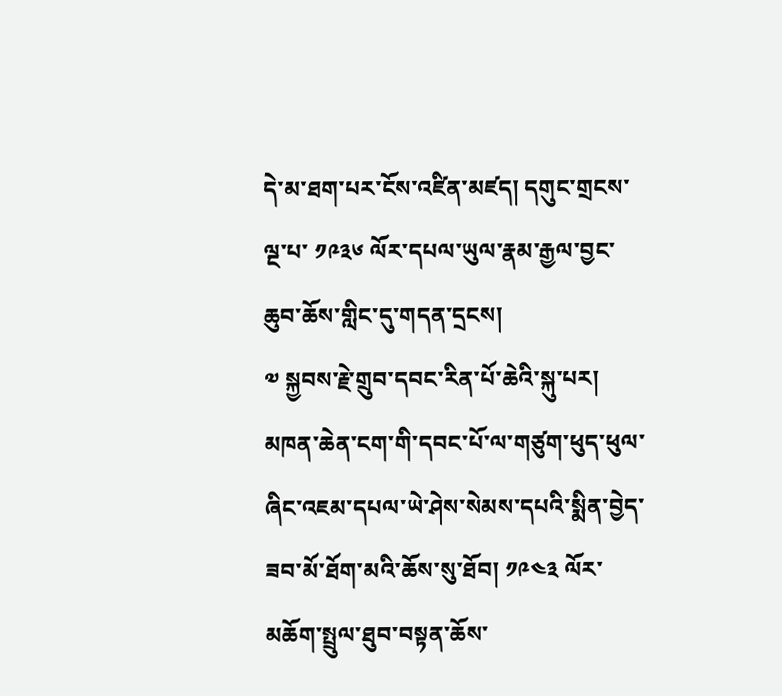དེ་མ་ཐག་པར་ངོས་འཛིན་མཛད། དགུང་གྲངས་ལྔ་པ་ ༡༩༣༦ ལོར་དཔལ་ཡུལ་རྣམ་རྒྱལ་བྱང་ཆུབ་ཆོས་གླིང་དུ་གདན་དྲངས།
༧ སྐྱབས་རྗེ་གྲུབ་དབང་རིན་པོ་ཆེའི་སྐུ་པར།
མཁན་ཆེན་ངག་གི་དབང་པོ་ལ་གཙུག་ཕུད་ཕུལ་ཞིང་འཇམ་དཔལ་ཡེ་ཤེས་སེམས་དཔའི་སྨིན་བྱེད་ཟབ་མོ་ཐོག་མའི་ཆོས་སུ་ཐོབ། ༡༩༤༣ ལོར་མཆོག་སྤྲུལ་ཐུབ་བསྟན་ཆོས་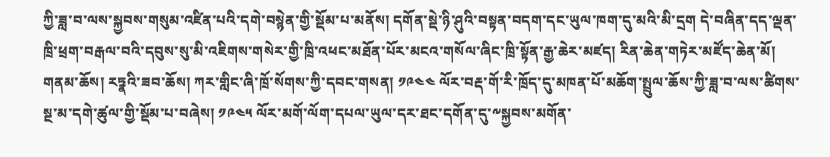ཀྱི་ཟླ་བ་ལས་སྐྱབས་གསུམ་འཛིན་པའི་དགེ་བསྙེན་གྱི་སྡོམ་པ་མནོས། དགོན་སྡེ་ཉི་ཤུའི་བསྟན་བདག་དང་ཡུལ་ཁག་དུ་མའི་མི་དྲག དེ་བཞིན་དད་ལྡན་ཁྲི་ཕྲག་བརྒལ་བའི་དབུས་སུ་མི་འཇིགས་གསེར་གྱི་ཁྲི་འཕང་མཐོན་པོར་མངའ་གསོལ་ཞིང་ཁྲི་སྟོན་རྒྱ་ཆེར་མཛད། རིན་ཆེན་གཏེར་མཛོད་ཆེན་མོ། གནམ་ཆོས། རཏྣའི་ཟབ་ཆོས། ཀར་གླིང་ཞི་ཁྲོ་སོགས་ཀྱི་དབང་གསན། ༡༩༤༤ ལོར་བརྡ་གོ་རི་ཁྲོད་དུ་མཁན་པོ་མཆོག་སྤྲུལ་ཆོས་ཀྱི་ཟླ་བ་ལས་ཚིགས་སྔ་མ་དགེ་ཚུལ་གྱི་སྡོམ་པ་བཞེས། ༡༩༤༥ ལོར་མགོ་ལོག་དཔལ་ཡུལ་དར་ཐང་དགོན་དུ་༸སྐྱབས་མགོན་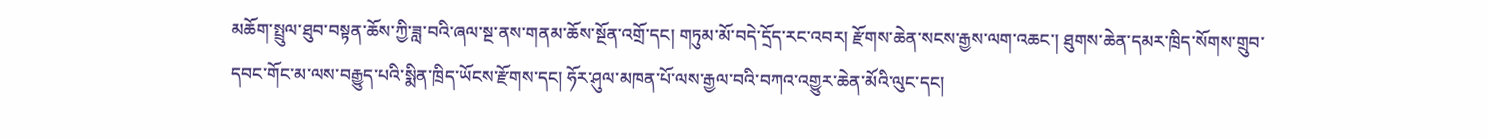མཆོག་སྤྲུལ་ཐུབ་བསྟན་ཆོས་ཀྱི་ཟླ་བའི་ཞལ་སྔ་ནས་གནམ་ཆོས་སྔོན་འགྲོ་དང། གཏུམ་མོ་བདེ་དྲོད་རང་འབར། རྫོགས་ཆེན་སངས་རྒྱས་ལག་འཆང་། ཐུགས་ཆེན་དམར་ཁྲིད་སོགས་གྲུབ་དབང་གོང་མ་ལས་བརྒྱུད་པའི་སྨིན་ཁྲིད་ཡོངས་རྫོགས་དང། ཧོར་ཤུལ་མཁན་པོ་ལས་རྒྱལ་བའི་བཀའ་འགྱུར་ཆེན་མོའི་ལུང་དང།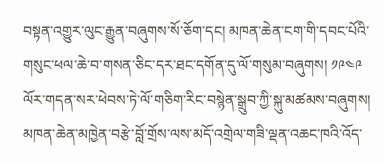བསྟན་འགྱུར་ལུང་རྒྱུན་བཞུགས་སོ་ཅོག་དང། མཁན་ཆེན་ངག་གི་དབང་པོའི་གསུང་ཕལ་ཆེ་བ་གསན་ཅིང་དར་ཐང་དགོན་དུ་ལོ་གསུམ་བཞུགས། ༡༩༤༩ ལོར་གདན་སར་ཕེབས་ཏེ་ལོ་གཅིག་རིང་བསྙེན་སྒྲུབ་ཀྱི་སྐུ་མཚམས་བཞུགས། མཁན་ཆེན་མཁྱེན་བརྩེ་བློ་གྲོས་ལས་མདོ་འགྲེལ་གཟི་ལྡན་འཆང་ཁའི་འོད་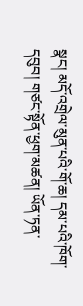སྣང། མདོ་འགྲེལ་མུན་པའི་གོ་ཆ། དམ་པའི་ཁོག་དབུབ། གཙང་སྟོན་ཕྱག་མཚན། ཡོན་ཏན་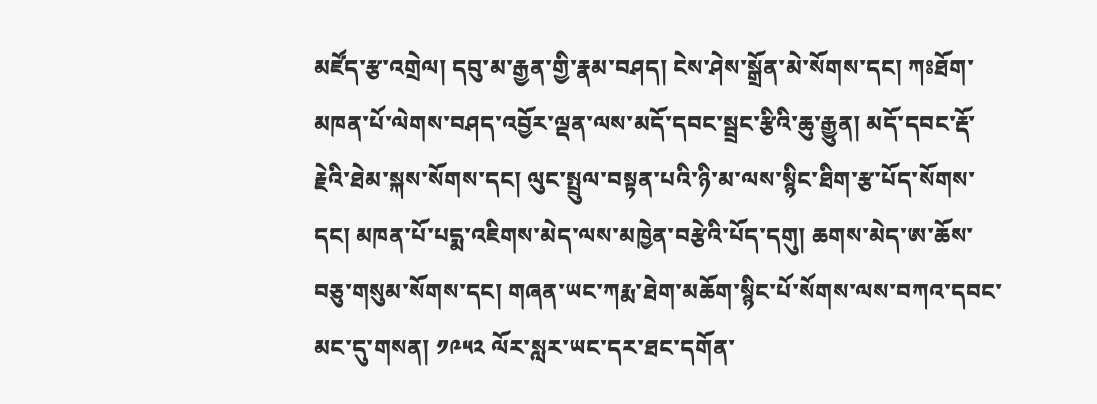མཛོད་རྩ་འགྲེལ། དབུ་མ་རྒྱན་གྱི་རྣམ་བཤད། ངེས་ཤེས་སྒྲོན་མེ་སོགས་དང། ཀཿཐོག་མཁན་པོ་ལེགས་བཤད་འབྱོར་ལྡན་ལས་མདོ་དབང་སྦྲང་རྩིའི་ཆུ་རྒྱུན། མདོ་དབང་རྡོ་རྗེའི་ཐེམ་སྐས་སོགས་དང། ལུང་སྤྲུལ་བསྟན་པའི་ཉི་མ་ལས་སྙིང་ཐིག་རྩ་པོད་སོགས་དང། མཁན་པོ་པདྨ་འཇིགས་མེད་ལས་མཁྱེན་བརྩེའི་པོད་དགུ། ཆགས་མེད་ཨ་ཆོས་བཅུ་གསུམ་སོགས་དང། གཞན་ཡང་ཀརྨ་ཐེག་མཆོག་སྙིང་པོ་སོགས་ལས་བཀའ་དབང་མང་དུ་གསན། ༡༩༥༢ ལོར་སླར་ཡང་དར་ཐང་དགོན་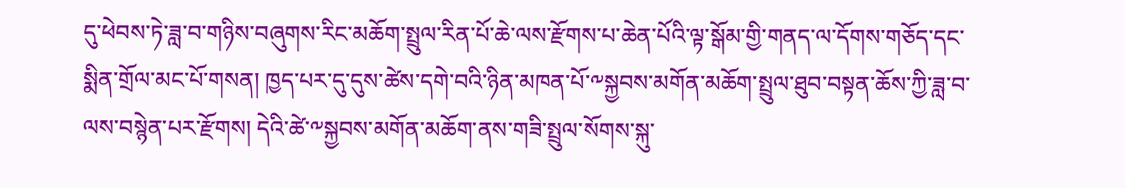དུ་ཕེབས་ཏེ་ཟླ་བ་གཉིས་བཞུགས་རིང་མཆོག་སྤྲུལ་རིན་པོ་ཆེ་ལས་རྫོགས་པ་ཆེན་པོའི་ལྟ་སྒོམ་གྱི་གནད་ལ་དོགས་གཅོད་དང་སྨིན་གྲོལ་མང་པོ་གསན། ཁྱད་པར་དུ་དུས་ཚེས་དགེ་བའི་ཉིན་མཁན་པོ་༸སྐྱབས་མགོན་མཆོག་སྤྲུལ་ཐུབ་བསྟན་ཆོས་ཀྱི་ཟླ་བ་ལས་བསྙེན་པར་རྫོགས། དེའི་ཚེ་༸སྐྱབས་མགོན་མཆོག་ནས་གཟི་སྤྲུལ་སོགས་སྐུ་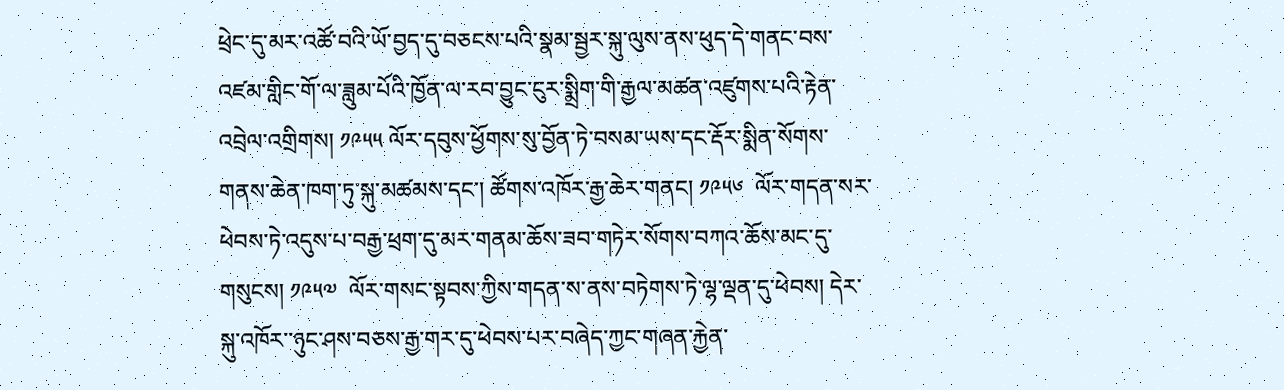ཕྲེང་དུ་མར་འཚོ་བའི་ཡོ་བྱད་དུ་བཅངས་པའི་སྣམ་སྦྱར་སྐུ་ལུས་ནས་ཕུད་དེ་གནང་བས་འཛམ་གླིང་གོ་ལ་ཟླུམ་པོའི་ཁྱོན་ལ་རབ་བྱུང་ངུར་སྨྲིག་གི་རྒྱལ་མཚན་འཛུགས་པའི་རྟེན་འབྲེལ་འགྲིགས། ༡༩༥༥ ལོར་དབུས་ཕྱོགས་སུ་བྱོན་ཏེ་བསམ་ཡས་དང་རྡོར་སྨིན་སོགས་གནས་ཆེན་ཁག་ཏུ་སྐུ་མཚམས་དང་། ཚོགས་འཁོར་རྒྱ་ཆེར་གནང། ༡༩༥༦  ལོར་གདན་སར་ཕེབས་ཏེ་འདུས་པ་བརྒྱ་ཕྲག་དུ་མར་གནམ་ཆོས་ཟབ་གཏེར་སོགས་བཀའ་ཆོས་མང་དུ་གསུངས། ༡༩༥༧  ལོར་གསང་སྟབས་ཀྱིས་གདན་ས་ནས་བཏེགས་ཏེ་ལྷ་ལྡན་དུ་ཕེབས། དེར་སྐུ་འཁོར་་ཉུང་ཤས་བཅས་རྒྱ་གར་དུ་ཕེབས་པར་བཞེད་ཀྱང་གཞན་རྐྱེན་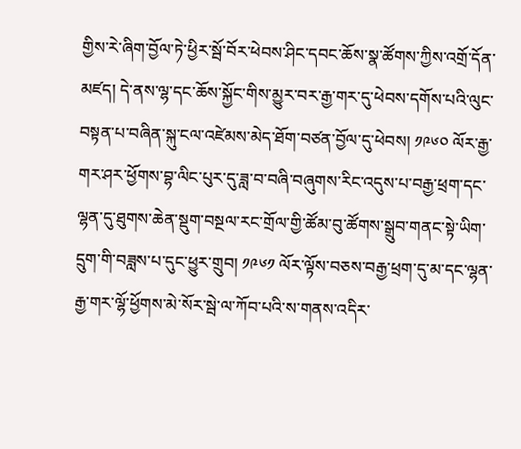གྱིས་རེ་ཞིག་བྱོལ་ཏེ་ཕྱིར་སྦོ་བོར་ཕེབས་ཤིང་དབང་ཆོས་སྣ་ཚོགས་ཀྱིས་འགྲོ་དོན་མཛད། དེ་ནས་ལྷ་དང་ཆོས་སྐྱོང་གིས་མྱུར་བར་རྒྱ་གར་དུ་ཕེབས་དགོས་པའི་ལུང་བསྟན་པ་བཞིན་སྐུ་ངལ་འཛེམས་མེད་ཐོག་བཙན་བྱོལ་དུ་ཕེབས། ༡༩༦༠ ལོར་རྒྱ་གར་ཤར་ཕྱོགས་བྷ་ལིང་པུར་དུ་ཟླ་བ་བཞི་བཞུགས་རིང་འདུས་པ་བརྒྱ་ཕྲག་དང་ལྷན་དུ་ཐུགས་ཆེན་སྡུག་བསྔལ་རང་གྲོལ་གྱི་ཚོམ་བུ་ཚོགས་སྒྲུབ་གནང་སྟེ་ཡིག་དྲུག་གི་བཟླས་པ་དུང་ཕྱུར་གྲུབ། ༡༩༦༡ ལོར་ལྟོས་བཅས་བརྒྱ་ཕྲག་དུ་མ་དང་ལྷན་རྒྱ་གར་ལྷོ་ཕྱོགས་མེ་སོར་སྦེ་ལ་ཀོབ་པའི་ས་གནས་འདིར་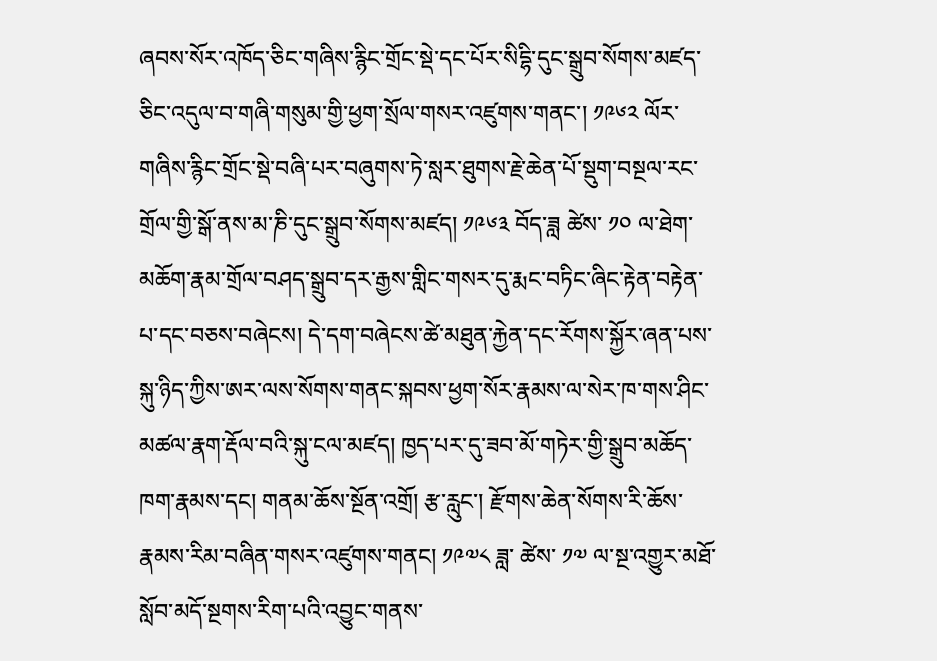ཞབས་སོར་འཁོད་ཅིང་གཞིས་རྙིང་གྲོང་སྡེ་དང་པོར་སིདྷི་དུང་སྒྲུབ་སོགས་མཛད་ཅིང་འདུལ་བ་གཞི་གསུམ་གྱི་ཕྱག་སྲོལ་གསར་འཛུགས་གནང་། ༡༩༦༢ ལོར་གཞིས་རྙིང་གྲོང་སྡེ་བཞི་པར་བཞུགས་ཏེ་སླར་ཐུགས་རྗེ་ཆེན་པོ་སྡུག་བསྔལ་རང་གྲོལ་གྱི་སྒོ་ནས་མ་ཎི་དུང་སྒྲུབ་སོགས་མཛད། ༡༩༦༣ བོད་ཟླ ཚེས་ ༡༠ ལ་ཐེག་མཆོག་རྣམ་གྲོལ་བཤད་སྒྲུབ་དར་རྒྱས་གླིང་གསར་དུ་རྨང་བཏིང་ཞིང་རྟེན་བརྟེན་པ་དང་བཅས་བཞེངས། དེ་དག་བཞེངས་ཚེ་མཐུན་རྐྱེན་དང་རོགས་སྐྱོར་ཞན་པས་སྐུ་ཉིད་ཀྱིས་ཨར་ལས་སོགས་གནང་སྐབས་ཕྱག་སོར་རྣམས་ལ་སེར་ཁ་གས་ཤིང་མཚལ་རྣག་རྡོལ་བའི་སྐུ་ངལ་མཛད། ཁྱད་པར་དུ་ཟབ་མོ་གཏེར་གྱི་སྒྲུབ་མཆོད་ཁག་རྣམས་དང། གནམ་ཆོས་སྔོན་འགྲོ། རྩ་རླུང་། རྫོགས་ཆེན་སོགས་རི་ཆོས་རྣམས་རིམ་བཞིན་གསར་འཛུགས་གནང། ༡༩༧༨ ཟླ་ ཚེས་ ༡༧ ལ་སྔ་འགྱུར་མཐོ་སློབ་མདོ་སྔགས་རིག་པའི་འབྱུང་གནས་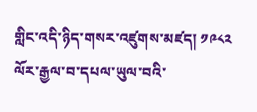གླིང་འདི་ཉིད་གསར་འཛུགས་མཛད། ༡༩༨༢ ལོར་རྒྱལ་བ་དཔལ་ཡུལ་བའི་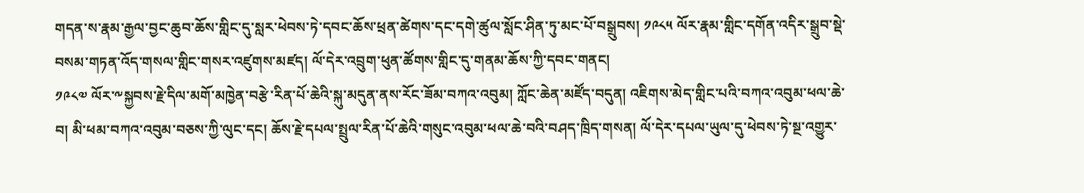གདན་ས་རྣམ་རྒྱལ་བྱང་ཆུབ་ཆོས་གླིང་དུ་སླར་ཕེབས་ཏེ་དབང་ཆོས་ཕྲན་ཚེགས་དང་དགེ་ཚུལ་སློང་ཤིན་ཏུ་མང་པོ་བསྒྲུབས། ༡༩༨༥ ལོར་རྣམ་གླིང་དགོན་འདིར་སྒྲུབ་སྡེ་བསམ་གཏན་འོད་གསལ་གླིང་གསར་འཛུགས་མཛད། ལོ་དེར་འབྲུག་ཕུན་ཚོགས་གླིང་དུ་གནམ་ཆོས་ཀྱི་དབང་གནང།
༡༩༨༧ ལོར་༸སྐྱབས་རྗེ་དིལ་མགོ་མཁྱེན་བརྩེ་རིན་པོ་ཆེའི་སྐུ་མདུན་ནས་རོང་ཟོམ་བཀའ་འབུམ། ཀློང་ཆེན་མཛོད་བདུན། འཇིགས་མེད་གླིང་པའི་བཀའ་འབུམ་ཕལ་ཆེ་བ། མི་ཕམ་བཀའ་འབུམ་བཅས་ཀྱི་ལུང་དང། ཆོས་རྗེ་དཔལ་སྤྲུལ་རིན་པོ་ཆེའི་གསུང་འབུམ་ཕལ་ཆེ་བའི་བཤད་ཁྲིད་གསན། ལོ་དེར་དཔལ་ཡུལ་དུ་ཕེབས་ཏེ་སྔ་འགྱུར་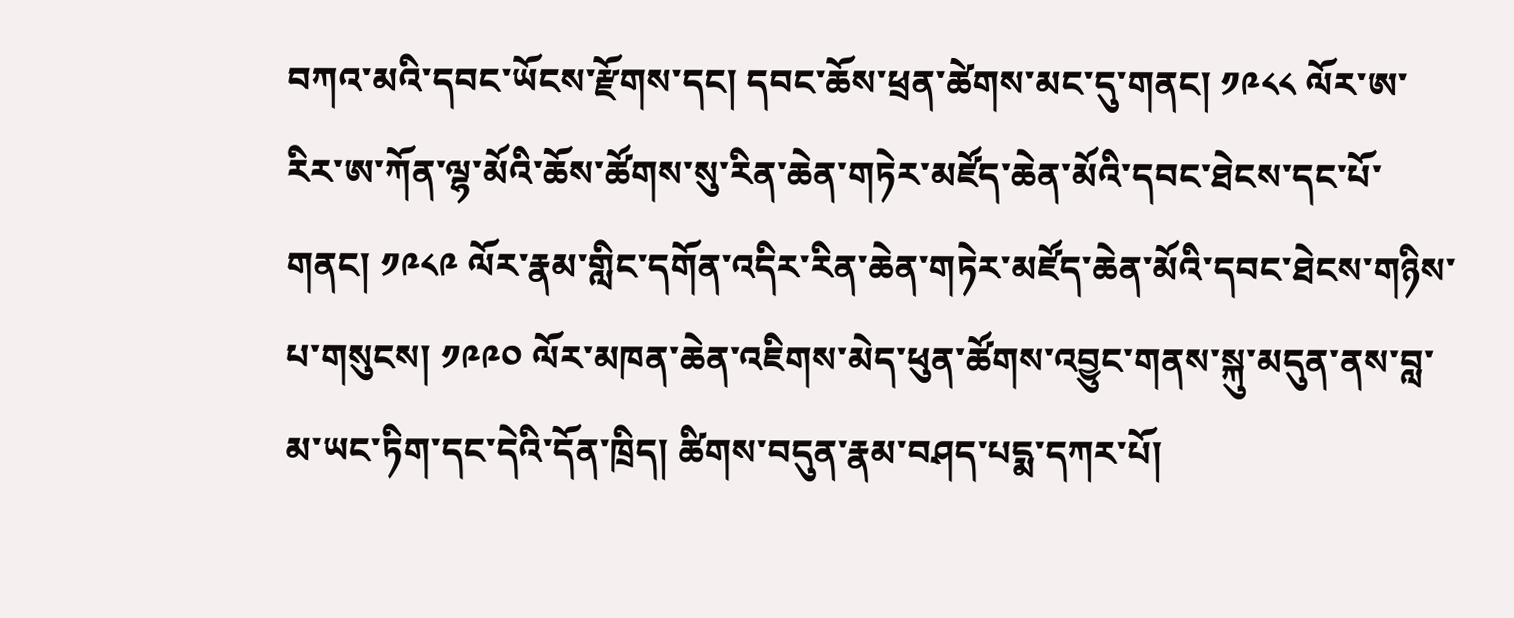བཀའ་མའི་དབང་ཡོངས་རྫོགས་དང། དབང་ཆོས་ཕྲན་ཚེགས་མང་དུ་གནང། ༡༩༨༨ ལོར་ཨ་རིར་ཨ་ཀོན་ལྷ་མོའི་ཆོས་ཚོགས་སུ་རིན་ཆེན་གཏེར་མཛོད་ཆེན་མོའི་དབང་ཐེངས་དང་པོ་གནང། ༡༩༨༩ ལོར་རྣམ་གླིང་དགོན་འདིར་རིན་ཆེན་གཏེར་མཛོད་ཆེན་མོའི་དབང་ཐེངས་གཉིས་པ་གསུངས། ༡༩༩༠ ལོར་མཁན་ཆེན་འཇིགས་མེད་ཕུན་ཚོགས་འབྱུང་གནས་སྐུ་མདུན་ནས་བླ་མ་ཡང་ཏིག་དང་དེའི་དོན་ཁྲིད། ཚིགས་བདུན་རྣམ་བཤད་པདྨ་དཀར་པོ།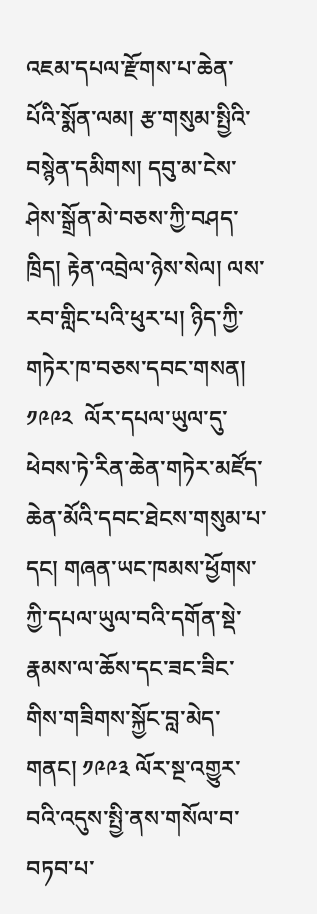འཇམ་དཔལ་རྫོགས་པ་ཆེན་པོའི་སྨོན་ལམ། རྩ་གསུམ་སྤྱིའི་བསྙེན་དམིགས། དབུ་མ་ངེས་ཤེས་སྒྲོན་མེ་བཅས་ཀྱི་བཤད་ཁྲིད། རྟེན་འབྲེལ་ཉེས་སེལ། ལས་རབ་གླིང་པའི་ཕུར་པ། ཉིད་ཀྱི་གཏེར་ཁ་བཅས་དབང་གསན། ༡༩༩༢  ལོར་དཔལ་ཡུལ་དུ་ཕེབས་ཏེ་རིན་ཆེན་གཏེར་མཛོད་ཆེན་མོའི་དབང་ཐེངས་གསུམ་པ་དང། གཞན་ཡང་ཁམས་ཕྱོགས་ཀྱི་དཔལ་ཡུལ་བའི་དགོན་སྡེ་རྣམས་ལ་ཆོས་དང་ཟང་ཟིང་གིས་གཟིགས་སྐྱོང་བླ་མེད་གནང། ༡༩༩༣ ལོར་སྔ་འགྱུར་བའི་འདུས་སྤྱི་ནས་གསོལ་བ་བཏབ་པ་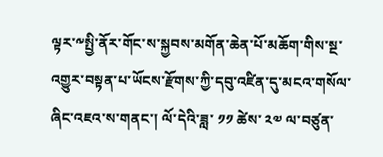ལྟར་༸སྤྱི་ནོར་གོང་ས་སྐྱབས་མགོན་ཆེན་པོ་མཆོག་གིས་སྔ་འགྱུར་བསྟན་པ་ཡོངས་རྫོགས་ཀྱི་དབུ་འཛིན་དུ་མངའ་གསོལ་ཞིང་འཇའ་ས་གནང་། ལོ་དེའི་ཟླ་ ༡༡ ཚེས་ ༢༧ ལ་བཙུན་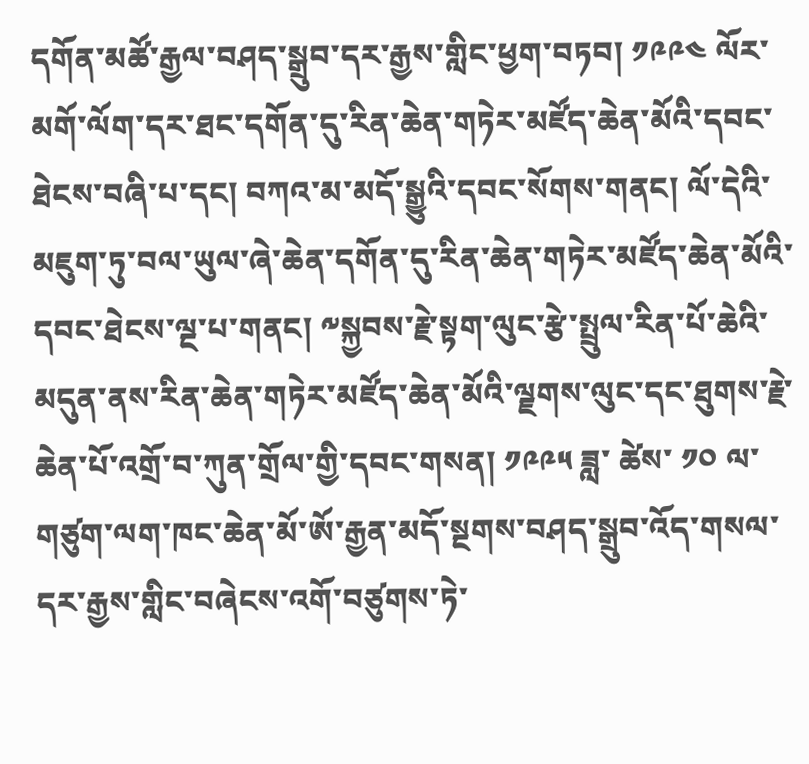དགོན་མཚོ་རྒྱལ་བཤད་སྒྲུབ་དར་རྒྱས་གླིང་ཕྱག་བཏབ། ༡༩༩༤ ལོར་མགོ་ལོག་དར་ཐང་དགོན་དུ་རིན་ཆེན་གཏེར་མཛོད་ཆེན་མོའི་དབང་ཐེངས་བཞི་པ་དང། བཀའ་མ་མདོ་སྒྱུའི་དབང་སོགས་གནང། ལོ་དེའི་མཇུག་ཏུ་བལ་ཡུལ་ཞེ་ཆེན་དགོན་དུ་རིན་ཆེན་གཏེར་མཛོད་ཆེན་མོའི་དབང་ཐེངས་ལྔ་པ་གནང། ༸སྐྱབས་རྗེ་སྟག་ལུང་རྩེ་སྤྲུལ་རིན་པོ་ཆེའི་མདུན་ནས་རིན་ཆེན་གཏེར་མཛོད་ཆེན་མོའི་ལྗགས་ལུང་དང་ཐུགས་རྗེ་ཆེན་པོ་འགྲོ་བ་ཀུན་གྲོལ་གྱི་དབང་གསན། ༡༩༩༥ ཟླ་ ཚེས་ ༡༠ ལ་གཙུག་ལག་ཁང་ཆེན་མོ་ཨོ་རྒྱན་མདོ་སྔགས་བཤད་སྒྲུབ་འོད་གསལ་དར་རྒྱས་གླིང་བཞེངས་འགོ་བཙུགས་ཏེ་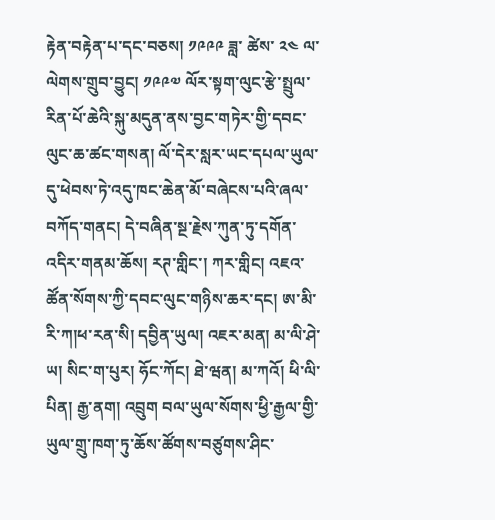རྟེན་བརྟེན་པ་དང་བཅས། ༡༩༩༩ ཟླ་ ཚེས་ ༢༤ ལ་ལེགས་གྲུབ་བྱུང། ༡༩༩༧ ལོར་སྟག་ལུང་རྩེ་སྤྲུལ་རིན་པོ་ཆེའི་སྐུ་མདུན་ནས་བྱང་གཏེར་གྱི་དབང་ལུང་ཆ་ཚང་གསན། ལོ་དེར་སླར་ཡང་དཔལ་ཡུལ་དུ་ཕེབས་ཏེ་འདུ་ཁང་ཆེན་མོ་བཞེངས་པའི་ཞལ་བཀོད་གནང། དེ་བཞིན་སྔ་རྗེས་ཀུན་ཏུ་དགོན་འདིར་གནམ་ཆོས། རཊ་གླིང་། ཀར་གླིང། འཇའ་ཚོན་སོགས་ཀྱི་དབང་ལུང་གཉིས་ཆར་དང། ཨ་མི་རི་ཀ།ཕ་རན་སི། དབྱིན་ཡུལ། འཇར་མན། མ་ལི་ཤེ་ཡ། སིང་ག་པུར། ཧོང་ཀོང། ཐེ་ཝན། མ་ཀའོ། ཕི་ལི་པིན། རྒྱ་ནག། འབྲུག བལ་ཡུལ་སོགས་ཕྱི་རྒྱལ་གྱི་ཡུལ་གྲུ་ཁག་ཏུ་ཆོས་ཚོགས་བཙུགས་ཤིང་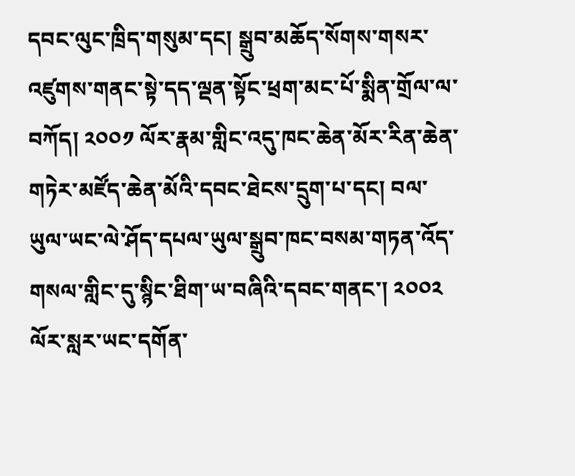དབང་ལུང་ཁྲིད་གསུམ་དང། སྒྲུབ་མཆོད་སོགས་གསར་འཛུགས་གནང་སྟེ་དད་ལྡན་སྟོང་ཕྲག་མང་པོ་སྨིན་གྲོལ་ལ་བཀོད། ༢༠༠༡ ལོར་རྣམ་གླིང་འདུ་ཁང་ཆེན་མོར་རིན་ཆེན་གཏེར་མཛོད་ཆེན་མོའི་དབང་ཐེངས་དྲུག་པ་དང། བལ་ཡུལ་ཡང་ལེ་ཤོད་དཔལ་ཡུལ་སྒྲུབ་ཁང་བསམ་གཏན་འོད་གསལ་གླིང་དུ་སྙིང་ཐིག་ཡ་བཞིའི་དབང་གནང་། ༢༠༠༢ ལོར་སླར་ཡང་དགོན་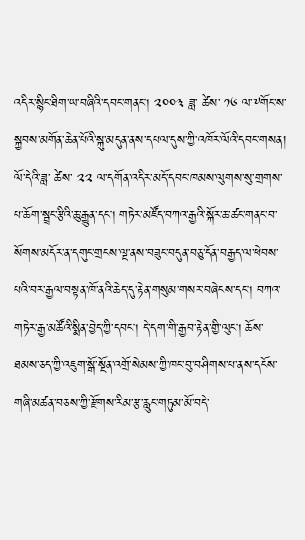འདིར་སྙིང་ཐིག་ཡ་བཞིའི་དབང་གནང། ༢༠༠༣ ཟླ་ ཚེས་ ༡༦ ལ་༸གོང་ས་སྐྱབས་མགོན་ཆེན་པོའི་སྐུ་མདུན་ནས་དཔལ་དུས་ཀྱི་འཁོར་ལོའི་དབང་གསན། ལོ་དེའི་ཟླ་ ཚེས་ ༢༢ ལ་དགོན་འདིར་མདོ་དབང་ཁམས་ལུགས་སུ་གྲགས་པ་ཆོག་སྦྲང་རྩིའི་ཆུ་རྒྱུན་དང། གཏེར་མཛོད་བཀའ་རྒྱའི་སྐོར་ཆ་ཚང་གནང་བ་སོགས་མདོར་ན་དགུང་གྲངས་ལྔ་ནས་བཟུང་བདུན་བཅུ་དོན་བརྒྱད་ལ་ཕེབས་པའི་བར་རྒྱལ་བསྟན་ཁོ་ནའི་ཆེད་དུ་རྟེན་གསུམ་གསར་བཞེངས་དང། བཀའ་གཏེར་རྒྱ་མཚོའི་སྨིན་བྱེད་ཀྱི་དབང། དེ་དག་གི་རྒྱབ་རྟེན་གྱི་ལུང། ཆོས་ཐམས་ཅད་ཀྱི་འཇུག་སྒོ་སྔོན་འགྲོ་སེམས་ཀྱི་ཁང་བུ་བཤིགས་པ་ནས་དངོས་གཞི་མཚན་བཅས་ཀྱི་རྫོགས་རིམ་རྩ་རླུང་གཏུམ་མོ་བདེ་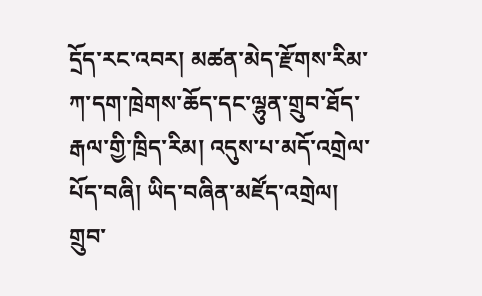དྲོད་རང་འབར། མཚན་མེད་རྫོགས་རིམ་ཀ་དག་ཁྲེགས་ཆོད་དང་ལྷུན་གྲུབ་ཐོད་རྒལ་གྱི་ཁྲིད་རིམ། འདུས་པ་མདོ་འགྲེལ་པོད་བཞི། ཡིད་བཞིན་མཛོད་འགྲེལ། གྲུབ་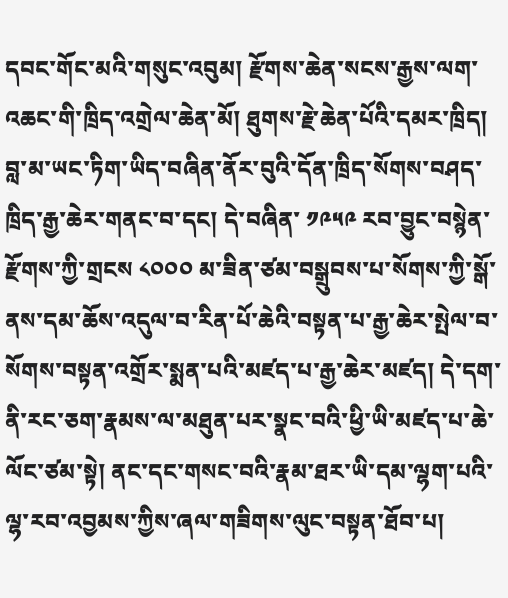དབང་གོང་མའི་གསུང་འབུམ། རྫོགས་ཆེན་སངས་རྒྱས་ལག་འཆང་གི་ཁྲིད་འགྲེལ་ཆེན་མོ། ཐུགས་རྗེ་ཆེན་པོའི་དམར་ཁྲིད། བླ་མ་ཡང་ཏིག་ཡིད་བཞིན་ནོར་བུའི་དོན་ཁྲིད་སོགས་བཤད་ཁྲིད་རྒྱ་ཆེར་གནང་བ་དང། དེ་བཞིན་ ༡༩༥༩ རབ་བྱུང་བསྙེན་རྫོགས་ཀྱི་གྲངས ༨༠༠༠ མ་ཟིན་ཙམ་བསྒྲུབས་པ་སོགས་ཀྱི་སྒོ་ནས་དམ་ཆོས་འདུལ་བ་རིན་པོ་ཆེའི་བསྟན་པ་རྒྱ་ཆེར་སྤེལ་བ་སོགས་བསྟན་འགྲོར་སྨན་པའི་མཛད་པ་རྒྱ་ཆེར་མཛད། དེ་དག་ནི་རང་ཅག་རྣམས་ལ་མཐུན་པར་སྣང་བའི་ཕྱི་ཡི་མཛད་པ་ཆེ་ལོང་ཙམ་སྟེ། ནང་དང་གསང་བའི་རྣམ་ཐར་ཡི་དམ་ལྷག་པའི་ལྷ་རབ་འབྱམས་ཀྱིས་ཞལ་གཟིགས་ལུང་བསྟན་ཐོབ་པ།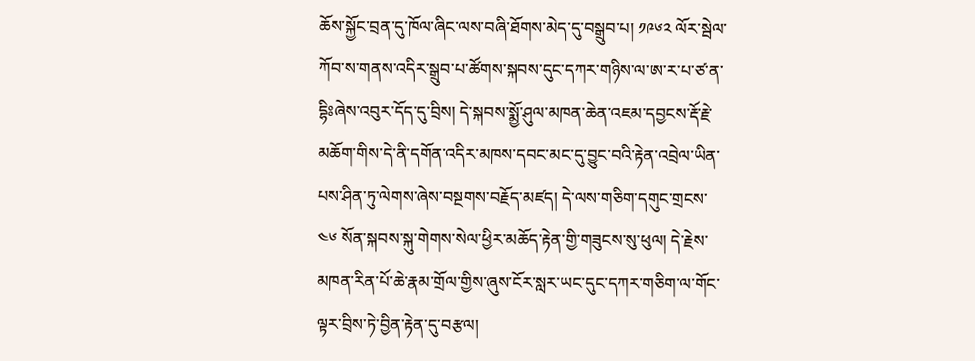ཆོས་སྐྱོང་བྲན་དུ་ཁོལ་ཞིང་ལས་བཞི་ཐོགས་མེད་དུ་བསྒྲུབ་པ། ༡༩༦༢ ལོར་སྦེལ་ཀོབ་ས་གནས་འདིར་སྒྲུབ་པ་ཚོགས་སྐབས་དུང་དཀར་གཉིས་ལ་ཨ་ར་པ་ཙ་ན་དྷིཿཞེས་འབུར་དོད་དུ་བྲིས། དེ་སྐབས་སྨྱོ་ཤུལ་མཁན་ཆེན་འཇམ་དབྱངས་རྡོ་རྗེ་མཆོག་གིས་དེ་ནི་དགོན་འདིར་མཁས་དབང་མང་དུ་བྱུང་བའི་རྟེན་འབྲེལ་ཡིན་པས་ཤིན་ཏུ་ལེགས་ཞེས་བསྔགས་བརྗོད་མཛད། དེ་ལས་གཅིག་དགུང་གྲངས་ ༤༦ སོན་སྐབས་སྐུ་གེགས་སེལ་ཕྱིར་མཆོད་རྟེན་གྱི་གཟུངས་སུ་ཕུལ། དེ་རྗེས་མཁན་རིན་པོ་ཆེ་རྣམ་གྲོལ་གྱིས་ཞུས་ངོར་སླར་ཡང་དུང་དཀར་གཅིག་ལ་གོང་ལྟར་བྲིས་ཏེ་བྱིན་རྟེན་དུ་བརྩལ།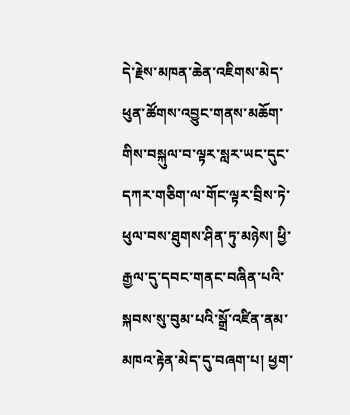དེ་རྗེས་མཁན་ཆེན་འཇིགས་མེད་ཕུན་ཚོགས་འབྱུང་གནས་མཆོག་གིས་བསྐུལ་བ་ལྟར་སླར་ཡང་དུང་དཀར་གཅིག་ལ་གོང་ལྟར་བྲིས་ཏེ་ཕུལ་བས་ཐུགས་ཤིན་ཏུ་མཉེས། ཕྱི་རྒྱལ་དུ་དབང་གནང་བཞིན་པའི་སྐབས་སུ་བུམ་པའི་སྒྲོ་འཛིན་ནམ་མཁའ་རྟེན་མེད་དུ་བཞག་པ། ཕྱག་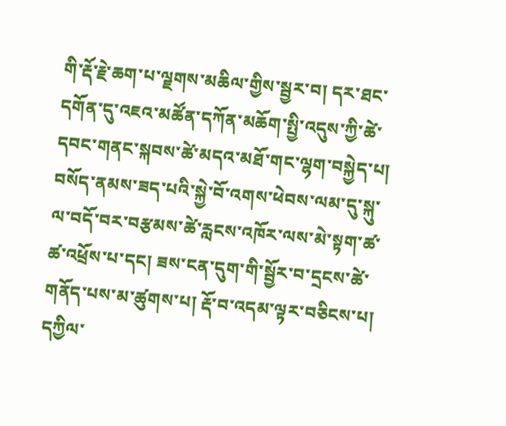གི་རྡོ་རྗེ་ཆག་པ་ལྗགས་མཆིལ་གྱིས་སྦྱར་བ། དར་ཐང་དགོན་དུ་འཇའ་མཚོན་དཀོན་མཆོག་སྤྱི་འདུས་ཀྱི་ཚེ་དབང་གནང་སྐབས་ཚེ་མདའ་མཐོ་གང་ལྷག་བསྐྱེད་པ། བསོད་ནམས་ཟད་པའི་སྐྱེ་བོ་འགས་ཕེབས་ལམ་དུ་སྐུ་ལ་བདོ་བར་བརྩམས་ཚེ་རླངས་འཁོར་ལས་མེ་སྟག་ཚ་ཚ་འཕྲོས་པ་དང། ཟས་ངན་དུག་གི་སྦྱོར་བ་དྲངས་ཚེ་གནོད་པས་མ་ཚུགས་པ། རྡོ་བ་འདམ་ལྟར་བཅིངས་པ། དཀྱིལ་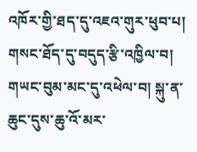འཁོར་གྱི་ཐད་དུ་འཇའ་གུར་ཕུབ་པ། གསང་ཐོད་དུ་བདུད་རྩི་འཁྱིལ་བ། གཡང་བུམ་མང་དུ་འཕེལ་བ། སྐུ་ན་ཆུང་དུས་ཆུ་འོ་མར་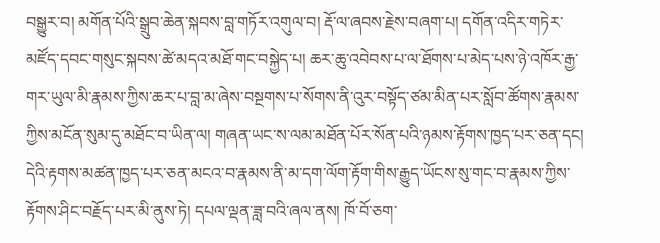བསྒྱུར་བ། མགོན་པོའི་སྒྲུབ་ཆེན་སྐབས་བླ་གཏོར་འགུལ་བ། རྡོ་ལ་ཞབས་རྗེས་བཞག་པ། དགོན་འདིར་གཏེར་མཛོད་དབང་གསུང་སྐབས་ཚེ་མདའ་མཐོ་གང་བསྐྱེད་པ། ཆར་ཆུ་འབེབས་པ་ལ་ཐོགས་པ་མེད་པས་ཉེ་འཁོར་རྒྱ་གར་ཡུལ་མི་རྣམས་ཀྱིས་ཆར་པ་བླ་མ་ཞེས་བསྔགས་པ་སོགས་ནི་འུར་བསྟོད་ཙམ་མིན་པར་སློབ་ཚོགས་རྣམས་ཀྱིས་མངོན་སུམ་དུ་མཐོང་བ་ཡིན་ལ། གཞན་ཡང་ས་ལམ་མཐོན་པོར་སོན་པའི་ཉམས་རྟོགས་ཁྱད་པར་ཅན་དང། དེའི་རྟགས་མཚན་ཁྱད་པར་ཅན་མངའ་བ་རྣམས་ནི་མ་དག་ལོག་རྟོག་གིས་རྒྱུད་ཡོངས་སུ་གང་བ་རྣམས་ཀྱིས་རྟོགས་ཤིང་བརྗོད་པར་མི་ནུས་ཏེ། དཔལ་ལྡན་ཟླ་བའི་ཞལ་ནས། ཁོ་བོ་ཅག་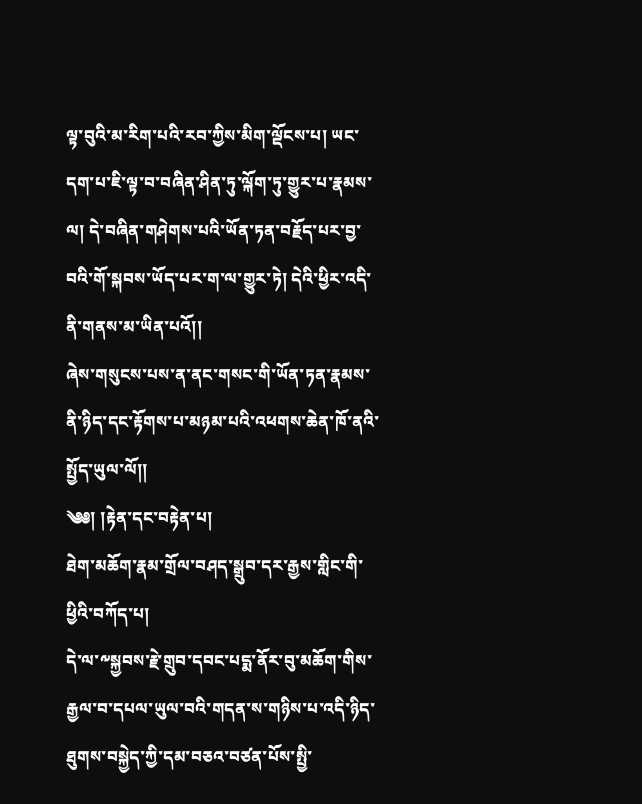ལྟ་བུའི་མ་རིག་པའི་རབ་ཀྱིས་མིག་ལྡོངས་པ། ཡང་དག་པ་ཇི་ལྟ་བ་བཞིན་ཤིན་ཏུ་ལྐོག་ཏུ་གྱུར་པ་རྣམས་ལ། དེ་བཞིན་གཤེགས་པའི་ཡོན་ཏན་བརྗོད་པར་བྱ་བའི་གོ་སྐབས་ཡོད་པར་ག་ལ་གྱུར་ཏེ། དེའི་ཕྱིར་འདི་ནི་གནས་མ་ཡིན་པའོ།།
ཞེས་གསུངས་པས་ན་ནང་གསང་གི་ཡོན་ཏན་རྣམས་ནི་ཉིད་དང་རྟོགས་པ་མཉམ་པའི་འཕགས་ཆེན་ཁོ་ནའི་སྤྱོད་ཡུལ་ལོ།།
༄༅། །རྟེན་དང་བརྟེན་པ།
ཐེག་མཆོག་རྣམ་གྲོལ་བཤད་སྒྲུབ་དར་རྒྱས་གླིང་གི་ཕྱིའི་བཀོད་པ།
དེ་ལ་༸སྐྱབས་རྗེ་གྲུབ་དབང་པདྨ་ནོར་བུ་མཆོག་གིས་རྒྱལ་བ་དཔལ་ཡུལ་བའི་གདན་ས་གཉིས་པ་འདི་ཉིད་ཐུགས་བསྐྱེད་ཀྱི་དམ་བཅའ་བཙན་པོས་སྤྱི་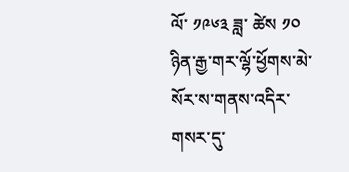ལོ་ ༡༩༦༣ ཟླ་ ཚེས ༡༠ ཉིན་རྒྱ་གར་ལྷོ་ཕྱོགས་མེ་སོར་ས་གནས་འདིར་གསར་དུ་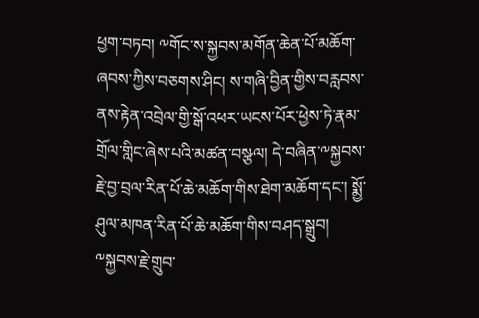ཕྱག་བཏབ། ༸གོང་ས་སྐྱབས་མགོན་ཆེན་པོ་མཆོག་ཞབས་ཀྱིས་བཅགས་ཤིང། ས་གཞི་བྱིན་གྱིས་བརླབས་ནས་རྟེན་འབྲེལ་གྱི་སྒོ་འཕར་ཡངས་པོར་ཕྱེས་ཏེ་རྣམ་གྲོལ་གླིང་ཞེས་པའི་མཚན་བསྩལ། དེ་བཞིན་༸སྐྱབས་རྗེ་བྱ་བྲལ་རིན་པོ་ཆེ་མཆོག་གིས་ཐེག་མཆོག་དང་། སྨྱོ་ཤུལ་མཁན་རིན་པོ་ཆེ་མཆོག་གིས་བཤད་སྒྲུབ། ༸སྐྱབས་རྗེ་གྲུབ་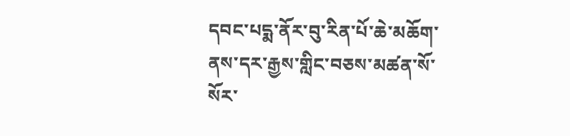དབང་པདྨ་ནོར་བུ་རིན་པོ་ཆེ་མཆོག་ནས་དར་རྒྱས་གླིང་བཅས་མཚན་སོ་སོར་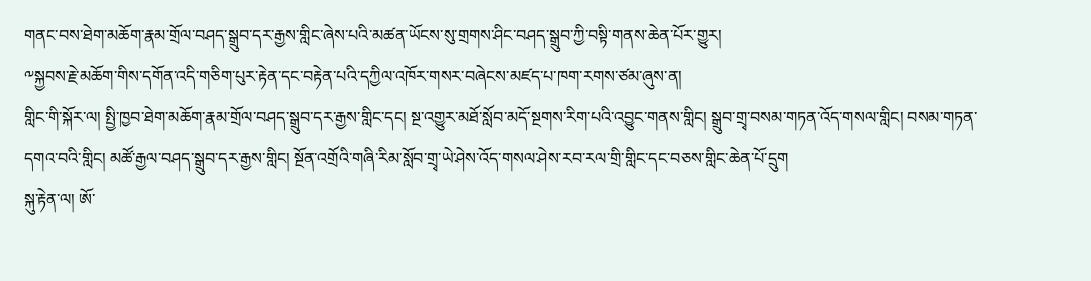གནང་བས་ཐེག་མཆོག་རྣམ་གྲོལ་བཤད་སྒྲུབ་དར་རྒྱས་གླིང་ཞེས་པའི་མཚན་ཡོངས་སུ་གྲགས་ཤིང་བཤད་སྒྲུབ་ཀྱི་བསྟི་གནས་ཆེན་པོར་གྱུར།
༸སྐྱབས་རྗེ་མཆོག་གིས་དགོན་འདི་གཅིག་པུར་རྟེན་དང་བརྟེན་པའི་དཀྱིལ་འཁོར་གསར་བཞེངས་མཛད་པ་ཁག་རགས་ཙམ་ཞུས་ན།
གླིང་གི་སྐོར་ལ། སྤྱི་ཁྱབ་ཐེག་མཆོག་རྣམ་གྲོལ་བཤད་སྒྲུབ་དར་རྒྱས་གླིང་དང། སྔ་འགྱུར་མཐོ་སློབ་མདོ་སྔགས་རིག་པའི་འབྱུང་གནས་གླིང། སྒྲུབ་གྲྭ་བསམ་གཏན་འོད་གསལ་གླིང། བསམ་གཏན་དགའ་བའི་གླིང། མཚོ་རྒྱལ་བཤད་སྒྲུབ་དར་རྒྱས་གླིང། སྔོན་འགྲོའི་གཞི་རིམ་སློབ་གྲྭ་ཡེ་ཤེས་འོད་གསལ་ཤེས་རབ་རལ་གྲི་གླིང་དང་བཅས་གླིང་ཆེན་པོ་དྲུག
སྐུ་རྟེན་ལ། ཨོ་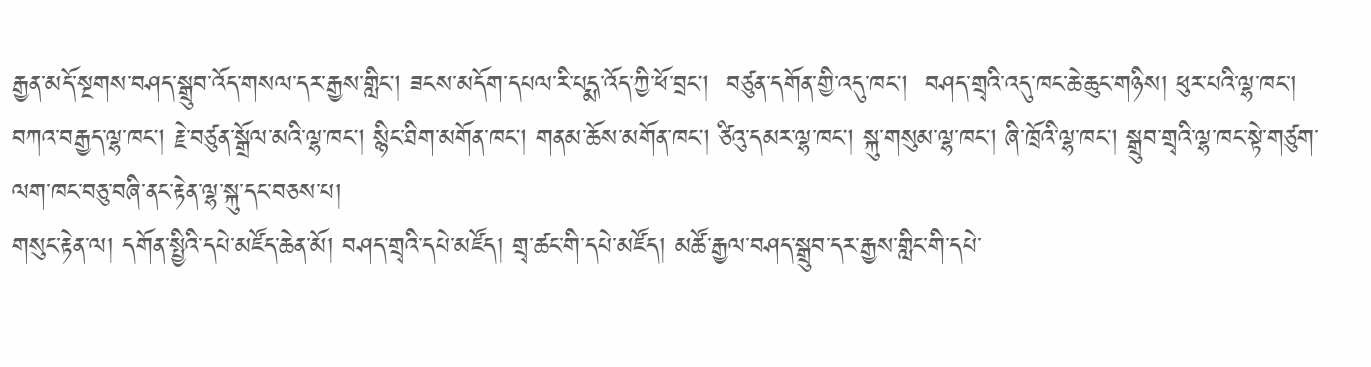རྒྱན་མདོ་སྔགས་བཤད་སྒྲུབ་འོད་གསལ་དར་རྒྱས་གླིང། ཟངས་མདོག་དཔལ་རི་པདྨ་འོད་ཀྱི་ཕོ་བྲང།  བཙུན་དགོན་གྱི་འདུ་ཁང།  བཤད་གྲྭའི་འདུ་ཁང་ཆེ་ཆུང་གཉིས། ཕུར་པའི་ལྷ་ཁང་། བཀའ་བརྒྱད་ལྷ་ཁང། རྗེ་བཙུན་སྒྲོལ་མའི་ལྷ་ཁང། སྙིང་ཐིག་མགོན་ཁང། གནམ་ཆོས་མགོན་ཁང། ཙིའུ་དམར་ལྷ་ཁང། སྐུ་གསུམ་ལྷ་ཁང། ཞི་ཁྲོའི་ལྷ་ཁང། སྒྲུབ་གྲྭའི་ལྷ་ཁང་སྟེ་གཙུག་ལག་ཁང་བཅུ་བཞི་ནང་རྟེན་ལྷ་སྐུ་དང་བཅས་པ།
གསུང་རྟེན་ལ། དགོན་སྤྱིའི་དཔེ་མཛོད་ཆེན་མོ། བཤད་གྲྭའི་དཔེ་མཛོད། གྲྭ་ཚང་གི་དཔེ་མཛོད། མཚོ་རྒྱལ་བཤད་སྒྲུབ་དར་རྒྱས་གླིང་གི་དཔེ་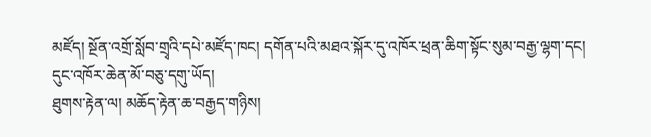མཛོད། སྔོན་འགྲོ་སློབ་གྲྭའི་དཔེ་མཛོད་ཁང། དགོན་པའི་མཐའ་སྐོར་དུ་འཁོར་ཕྲན་ཆིག་སྟོང་སུམ་བརྒྱ་ལྷག་དང། དུང་འཁོར་ཆེན་མོ་བཅུ་དགུ་ཡོད།
ཐུགས་རྟེན་ལ། མཆོད་རྟེན་ཆ་བརྒྱད་གཉིས།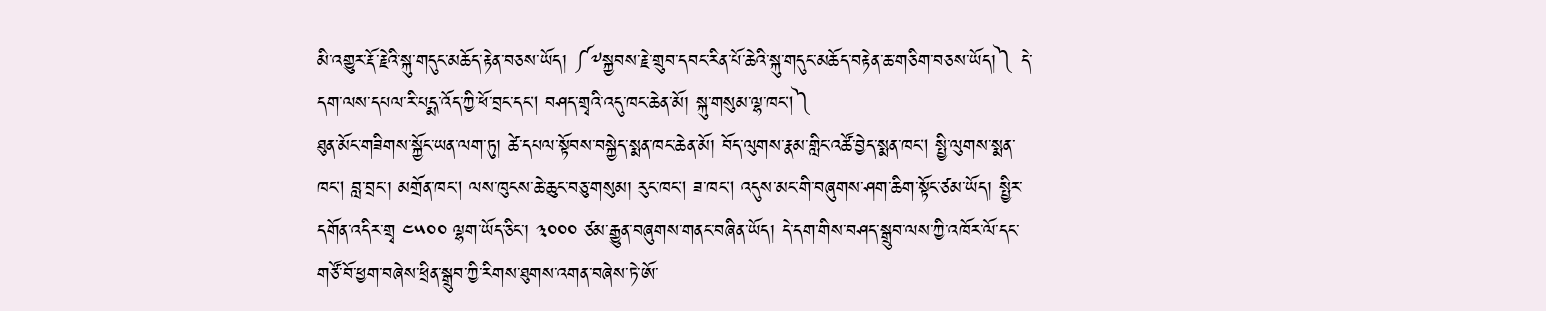མི་འགྱུར་རྡོ་རྗེའི་སྐུ་གདུང་མཆོད་རྟེན་བཅས་ཡོད། ༼༸སྐྱབས་རྗེ་གྲུབ་དབང་རིན་པོ་ཆེའི་སྐུ་གདུང་མཆོད་བརྟེན་ཆ་གཅིག་བཅས་ཡོད།༽ དེ་དག་ལས་དཔལ་རི་པདྨ་འོད་ཀྱི་ཕོ་བྲང་དང། བཤད་གྲྭའི་འདུ་ཁང་ཆེན་མོ། སྐུ་གསུམ་ལྷ་ཁང།༽
ཐུན་མོང་གཟིགས་སྐྱོང་ཡན་ལག་ཏུ། ཚེ་དཔལ་སྟོབས་བསྐྱེད་སྨན་ཁང་ཆེན་མོ། བོད་ལུགས་རྣམ་གླིང་འཚོ་བྱེད་སྨན་ཁང། སྤྱི་ལུགས་སྨན་ཁང། བླ་བྲང་། མགྲོན་ཁང། ལས་ཁུངས་ཆེ་ཆུང་བཅུ་གསུམ། རུང་ཁང། ཟ་ཁང། འདུས་མང་གི་བཞུགས་ཤག་ཆིག་སྟོང་ཙམ་ཡོད། སྤྱིར་དགོན་འདིར་གྲྭ ༤༥༠༠ ལྷག་ཡོད་ཅིང་། ༣༠༠༠ ཙམ་རྒྱུན་བཞུགས་གནང་བཞིན་ཡོད། དེ་དག་གིས་བཤད་སྒྲུབ་ལས་ཀྱི་འཁོར་ལོ་དང་གཙོ་བོ་ཕྱག་བཞེས་ཕྲིན་སྒྲུབ་ཀྱི་རིགས་ཐུགས་འགན་བཞེས་ཏེ་ཨོ་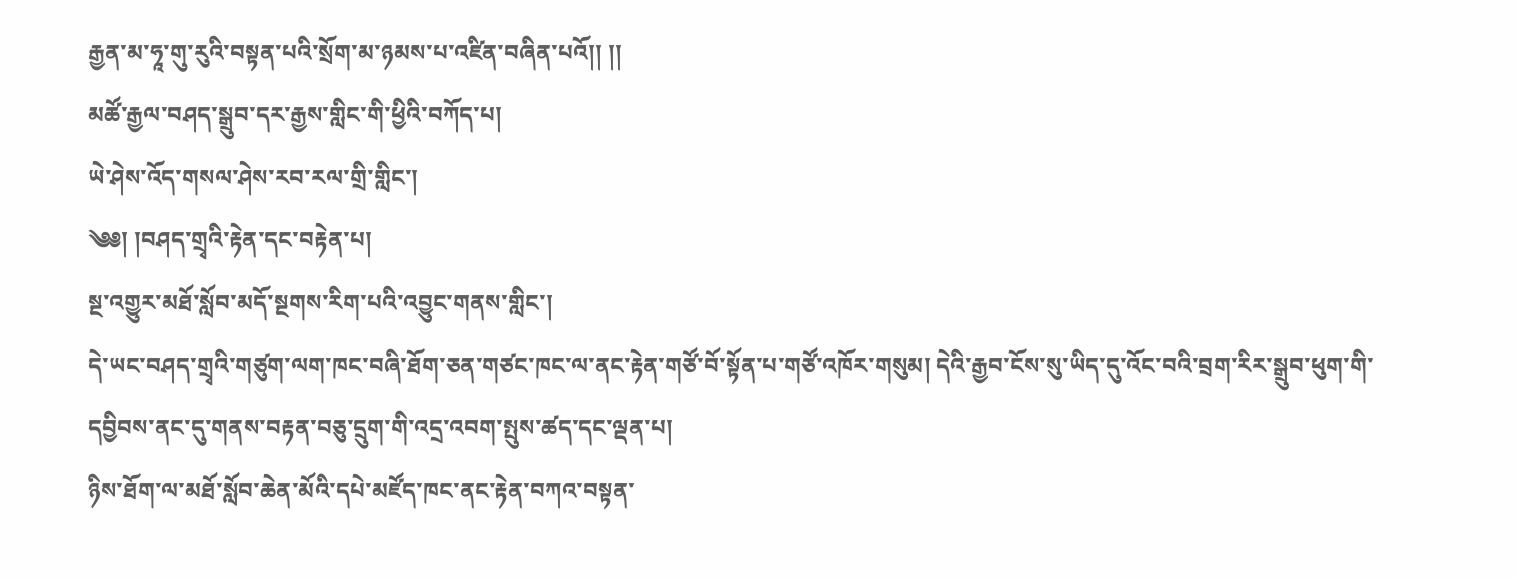རྒྱན་མ་ཧཱ་གུ་རུའི་བསྟན་པའི་སྲོག་མ་ཉམས་པ་འཛིན་བཞིན་པའོ།། །།
མཚོ་རྒྱལ་བཤད་སྒྲུབ་དར་རྒྱས་གླིང་གི་ཕྱིའི་བཀོད་པ།
ཡེ་ཤེས་འོད་གསལ་ཤེས་རབ་རལ་གྲི་གླིང་།
༄༅། །བཤད་གྲྭའི་རྟེན་དང་བརྟེན་པ།
སྔ་འགྱུར་མཐོ་སློབ་མདོ་སྔགས་རིག་པའི་འབྱུང་གནས་གླིང་།
དེ་ཡང་བཤད་གྲྭའི་གཙུག་ལག་ཁང་བཞི་ཐོག་ཅན་གཙང་ཁང་ལ་ནང་རྟེན་གཙོ་བོ་སྟོན་པ་གཙོ་འཁོར་གསུམ། དེའི་རྒྱབ་ངོས་སུ་ཡིད་དུ་འོང་བའི་བྲག་རིར་སྒྲུབ་ཕུག་གི་དབྱིབས་ནང་དུ་གནས་བརྟན་བཅུ་དྲུག་གི་འདྲ་འབག་སྤུས་ཚད་དང་ལྡན་པ།
ཉིས་ཐོག་ལ་མཐོ་སློབ་ཆེན་མོའི་དཔེ་མཛོད་ཁང་ནང་རྟེན་བཀའ་བསྟན་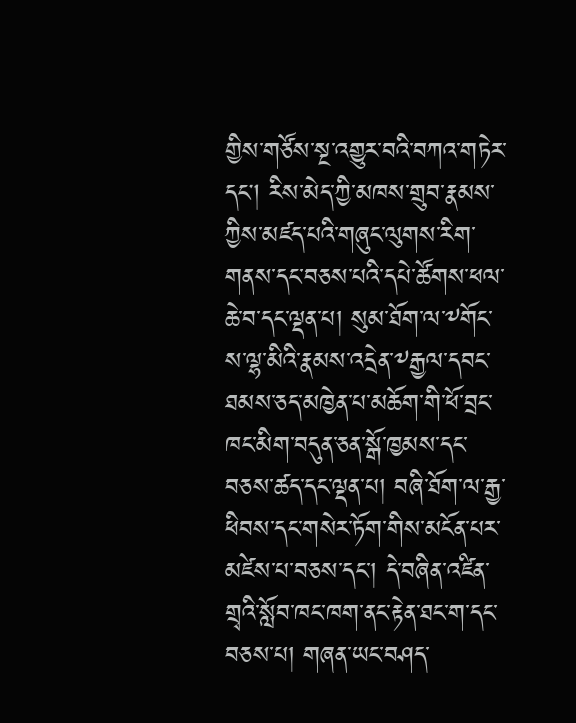གྱིས་གཙོས་སྔ་འགྱུར་བའི་བཀའ་གཏེར་དང། རིས་མེད་ཀྱི་མཁས་གྲུབ་རྣམས་ཀྱིས་མཛད་པའི་གཞུང་ལུགས་རིག་གནས་དང་བཅས་པའི་དཔེ་ཚོགས་ཕལ་ཆེ་བ་དང་ལྡན་པ། སུམ་ཐོག་ལ་༸གོང་ས་ལྷ་མིའི་རྣམས་འདྲེན་༸རྒྱལ་དབང་ཐམས་ཅད་མཁྱེན་པ་མཆོག་གི་ཕོ་བྲང་ཁང་མིག་བདུན་ཅན་སྒོ་ཁྱམས་དང་བཅས་ཚད་དང་ལྡན་པ། བཞི་ཐོག་ལ་རྒྱ་ཕིབས་དང་གསེར་ཏོག་གིས་མངོན་པར་མཛེས་པ་བཅས་དང་། དེ་བཞིན་འཛིན་གྲྭའི་སློབ་ཁང་ཁག་ནང་རྟེན་ཐང་ག་དང་བཅས་པ། གཞན་ཡང་བཤད་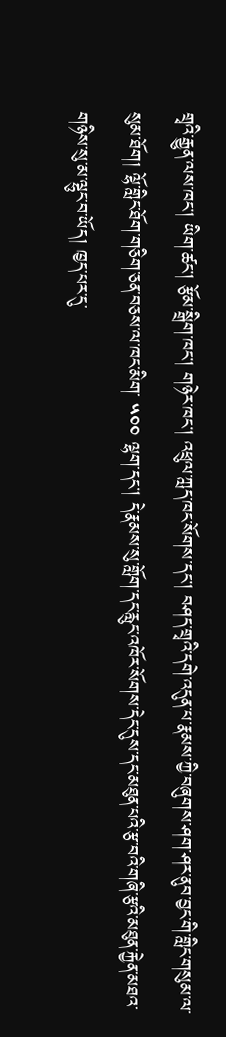གྲྭའི་རྒྱུན་ལས་ཁང། ཡིག་ཚང། རྩོམ་སྒྲིག་ཁང། གཉེར་ཁང། འཕྲུལ་ཀླད་ཁང་སོགས་དང། བཤད་གྲྭའི་དགེ་འདུན་པ་རྣམས་ཀྱི་བཞུགས་ཤག་ཤར་ནུབ་བྱང་གི་གླིང་གསུམ་ལ་སུམ་ཐོག། ལྷོ་གླིང་ཐོག་གཅིག་ཅན་བཅས་ལ་ཁང་མིག་ ༥༠༠ ལྷག་དང། དེ་རྣམས་སུ་གློག་དང་རླུང་འཁོར་སོགས་དེང་དུས་དང་མཐུན་པའི་རྩ་བའི་གཞི་རྩའི་མཐུན་རྐྱེན་མཐའ་གཉིས་སུ་མ་ལྷུང་བ་ཡོད། ཁྱད་པར་དུ་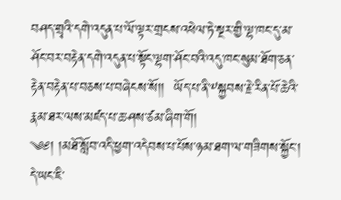བཤད་གྲྭའི་དགེ་འདུན་པ་ལོ་ལྟར་གྲངས་འཕེལ་ཏེ་སྔར་གྱི་ལྷ་ཁང་དུ་མ་ཤོང་བར་བརྟེན་དགེ་འདུན་པ་སྟོང་ལྷག་ཤོང་བའི་འདུ་ཁང་སུམ་ཐོག་ཅན་རྟེན་བརྟེན་པ་བཅས་པ་བཞེངས་སོ།།  ཡོད་པ་ནི་༸སྐྱབས་རྗེ་རིན་པོ་ཆེའི་རྣམ་ཐར་ལས་མཛད་པ་ཆ་ཤས་ཙམ་ཞིག་གོ།
༄༅། །མཐོ་སློབ་འདི་ཕྱག་འདེབས་པ་པོས་ཉམ་ཐག་ལ་གཟིགས་སྐྱོང་།
དེ་ཡང་ཇི་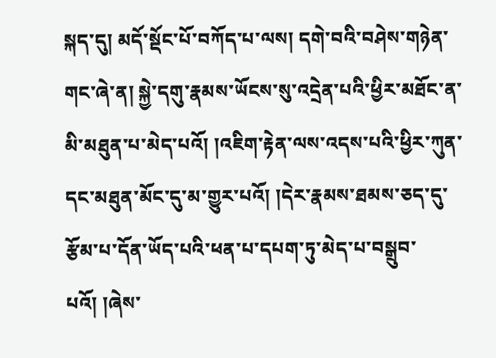སྐད་དུ། མདོ་སྡོང་པོ་བཀོད་པ་ལས། དགེ་བའི་བཤེས་གཉེན་གང་ཞེ་ན། སྐྱེ་དགུ་རྣམས་ཡོངས་སུ་འདྲེན་པའི་ཕྱིར་མཐོང་ན་མི་མཐུན་པ་མེད་པའོ། །འཇིག་རྟེན་ལས་འདས་པའི་ཕྱིར་ཀུན་དང་མཐུན་མོང་དུ་མ་གྱུར་པའོ། །དེར་རྣམས་ཐམས་ཅད་དུ་རྩོམ་པ་དོན་ཡོད་པའི་ཕན་པ་དཔག་ཏུ་མེད་པ་བསྒྲུབ་པའོ། །ཞེས་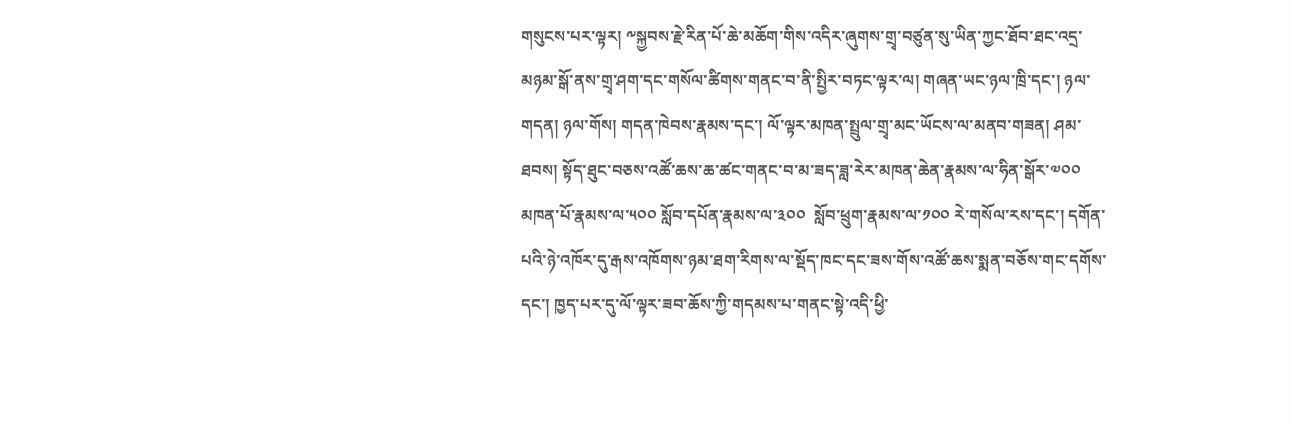གསུངས་པར་ལྟར། ༸སྐྱབས་རྗེ་རིན་པོ་ཆེ་མཆོག་གིས་འདིར་ཞུགས་གྲྭ་བཙུན་སུ་ཡིན་ཀྱང་ཐོབ་ཐང་འདྲ་མཉམ་སྒོ་ནས་གྲྭ་ཤག་དང་གསོལ་ཚིགས་གནང་བ་ནི་སྤྱིར་བཏང་ལྟར་ལ། གཞན་ཡང་ཉལ་ཁྲི་དང་། ཉལ་གདན། ཉལ་གོས། གདན་ཁེབས་རྣམས་དང་། ལོ་ལྟར་མཁན་སྤྲུལ་གྲྭ་མང་ཡོངས་ལ་མནབ་གཟན། ཤམ་ཐབས། སྟོད་ཐུང་བཅས་འཚོ་ཆས་ཆ་ཚང་གནང་བ་མ་ཟད་ཟླ་རེར་མཁན་ཆེན་རྣམས་ལ་ཧིན་སྒོར་༧༠༠ མཁན་པོ་རྣམས་ལ་༥༠༠ སློབ་དཔོན་རྣམས་ལ་༣༠༠  སློབ་ཕྲུག་རྣམས་ལ་༡༠༠ རེ་གསོལ་རས་དང་། དགོན་པའི་ཉེ་འཁོར་དུ་རྒས་འཁོགས་ཉམ་ཐག་རིགས་ལ་སྡོད་ཁང་དང་ཟས་གོས་འཚོ་ཆས་སྨན་བཅོས་གང་དགོས་དང་། ཁྱད་པར་དུ་ལོ་ལྟར་ཟབ་ཆོས་ཀྱི་གདམས་པ་གནང་སྟེ་འདི་ཕྱི་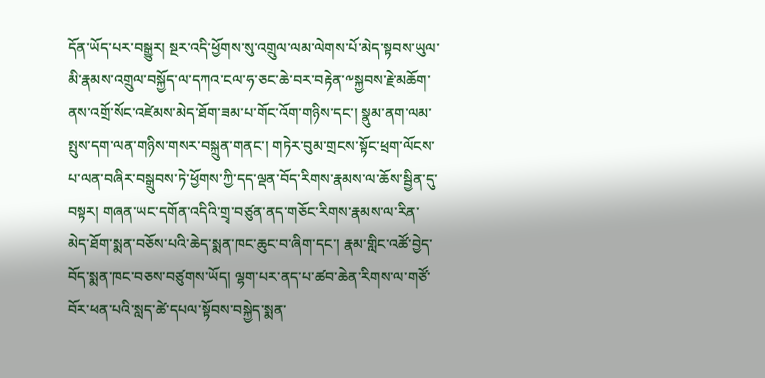དོན་ཡོད་པར་བསྒྱུར། སྔར་འདི་ཕྱོགས་སུ་འགྲུལ་ལམ་ལེགས་པོ་མེད་སྟབས་ཡུལ་མི་རྣམས་འགྲུལ་བསྐྱོད་ལ་དཀའ་ངལ་ཧ་ཅང་ཆེ་བར་བརྟེན་༸སྐྱབས་རྗེ་མཆོག་ནས་འགྲོ་སོང་འཛེམས་མེད་ཐོག་ཟམ་པ་གོང་འོག་གཉིས་དང་། སྣུམ་ནག་ལམ་སྤུས་དག་ལན་གཉིས་གསར་བསྐྲུན་གནང་། གཏེར་བུམ་གྲངས་སྟོང་ཕྲག་ལོངས་པ་ལན་བཞིར་བསྒྲུབས་ཏེ་ཕྱོགས་ཀྱི་དད་ལྡན་བོད་རིགས་རྣམས་ལ་ཆོས་སྦྱིན་དུ་བསྟར། གཞན་ཡང་དགོན་འདིའི་གྲྭ་བཙུན་ནད་གཅོང་རིགས་རྣམས་ལ་རིན་མེད་ཐོག་སྨན་བཅོས་པའི་ཆེད་སྨན་ཁང་ཆུང་བ་ཞིག་དང་། རྣམ་གླིང་འཚོ་བྱེད་བོད་སྨན་ཁང་བཅས་བཙུགས་ཡོད། ལྷག་པར་ནད་པ་ཚབ་ཆེན་རིགས་ལ་གཙོ་བོར་ཕན་པའི་སླད་ཚེ་དཔལ་སྟོབས་བསྐྱེད་སྨན་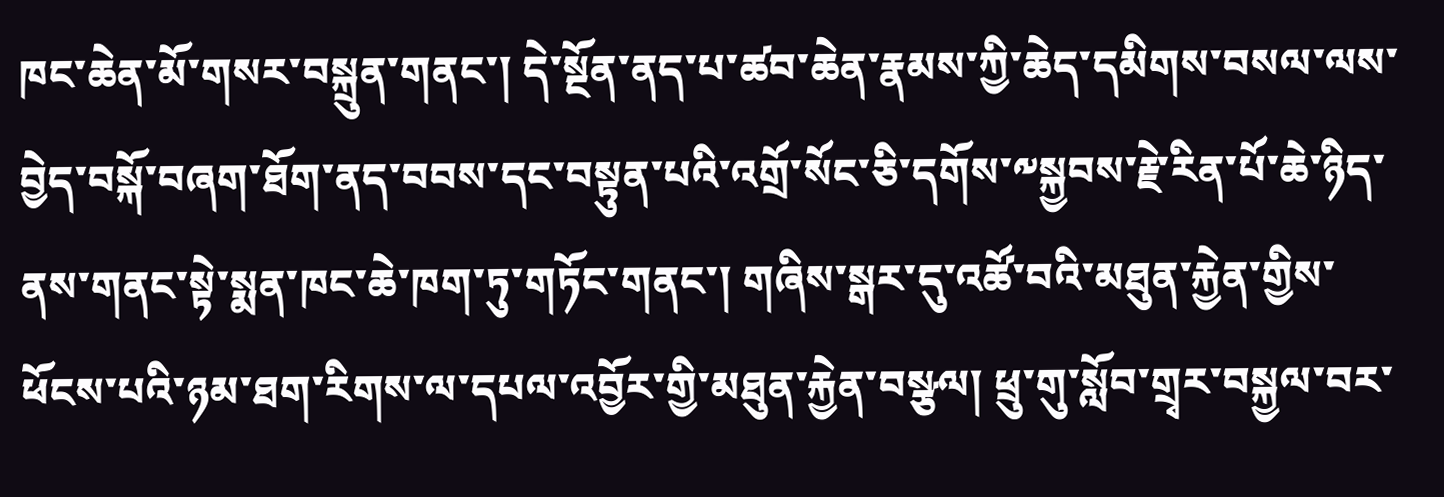ཁང་ཆེན་མོ་གསར་བསྐྲུན་གནང་། དེ་སྔོན་ནད་པ་ཚབ་ཆེན་རྣམས་ཀྱི་ཆེད་དམིགས་བསལ་ལས་བྱེད་བསྐོ་བཞག་ཐོག་ནད་བབས་དང་བསྟུན་པའི་འགྲོ་སོང་ཅི་དགོས་༸སྐྱབས་རྗེ་རིན་པོ་ཆེ་ཉིད་ནས་གནང་སྟེ་སྨན་ཁང་ཆེ་ཁག་ཏུ་གཏོང་གནང་། གཞིས་སྒར་དུ་འཚོ་བའི་མཐུན་རྐྱེན་གྱིས་ཕོངས་པའི་ཉམ་ཐག་རིགས་ལ་དཔལ་འབྱོར་གྱི་མཐུན་རྐྱེན་བསྩལ། ཕྲུ་གུ་སློབ་གྲྭར་བསྐྱལ་བར་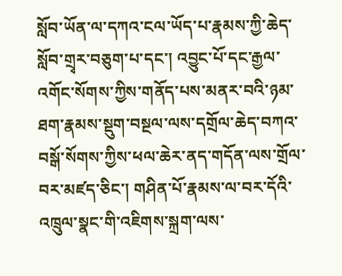སློབ་ཡོན་ལ་དཀའ་ངལ་ཡོད་པ་རྣམས་ཀྱི་ཆེད་སློབ་གྲྭར་བཅུག་པ་དང་། འབྱུང་པོ་དང་རྒྱལ་འགོང་སོགས་ཀྱིས་གནོད་པས་མནར་བའི་ཉམ་ཐག་རྣམས་སྡུག་བསྔལ་ལས་དགྲོལ་ཆེད་བཀའ་བསྒོ་སོགས་ཀྱིས་ཕལ་ཆེར་ནད་གདོན་ལས་གྲོལ་བར་མཛད་ཅིང་། གཤིན་པོ་རྣམས་ལ་བར་དོའི་འཁྲུལ་སྣང་གི་འཇིགས་སྐྲག་ལས་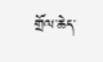གྲོལ་ཆེད་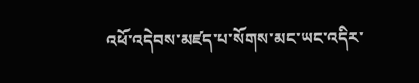འཕོ་འདེབས་མཛད་པ་སོགས་མང་ཡང་འདིར་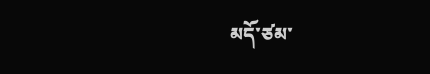མདོ་ཙམ་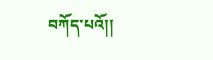བཀོད་པའོ།།